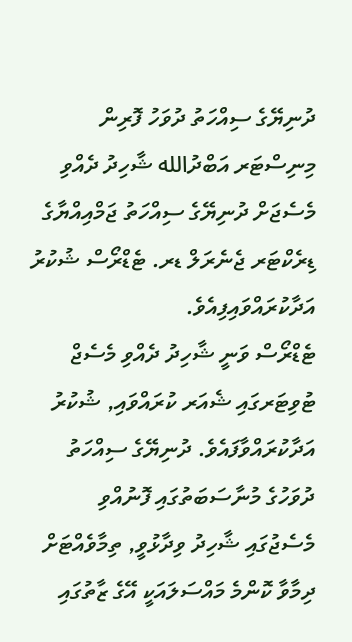ދުނިޔޭގެ ސިއްހަތު ދުވަހު ފޮރިން މިނިސްޓަރ އަބްދުالله ޝާހިދު ދެއްވި މެސެޖަށް ދުނިޔޭގެ ސިއްހަތު ޖަމްއިއްޔާގެ ޑިރެކްޓަރ ޖެނެރަލް ޑރ. ޓެޑްރޯސް ޝުކުރު އަދާކުރައްވައިފިއެވެ.
ޓެޑްރޯސް ވަނީ ޝާހިދު ދެއްވި މެސެޖް ޓުވިޓަރގައި ޝެއަރ ކުރައްވައި, ޝުކުރު އަދާކުރައްވާފައެވެ. ދުނިޔޭގެ ސިއްހަތު ދުވަހުގެ މުނާސަބަތުގައި ފޮނުއްވި މެސެޖުގައި ޝާހިދު ވިދާޅުވީ, ތިމާވެއްޓަށް ދިމާވާ ކޮންމެ މައްސަލައަކީ އޭގެ ޒާތުގައި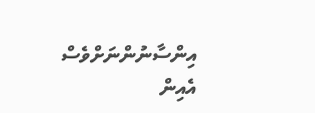އިންސާނުންނަށްވެސް އެއިން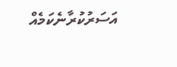އަސަރުކުރާނެކަމެއް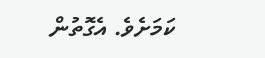ކަމަށެވެ. އެގޮތުން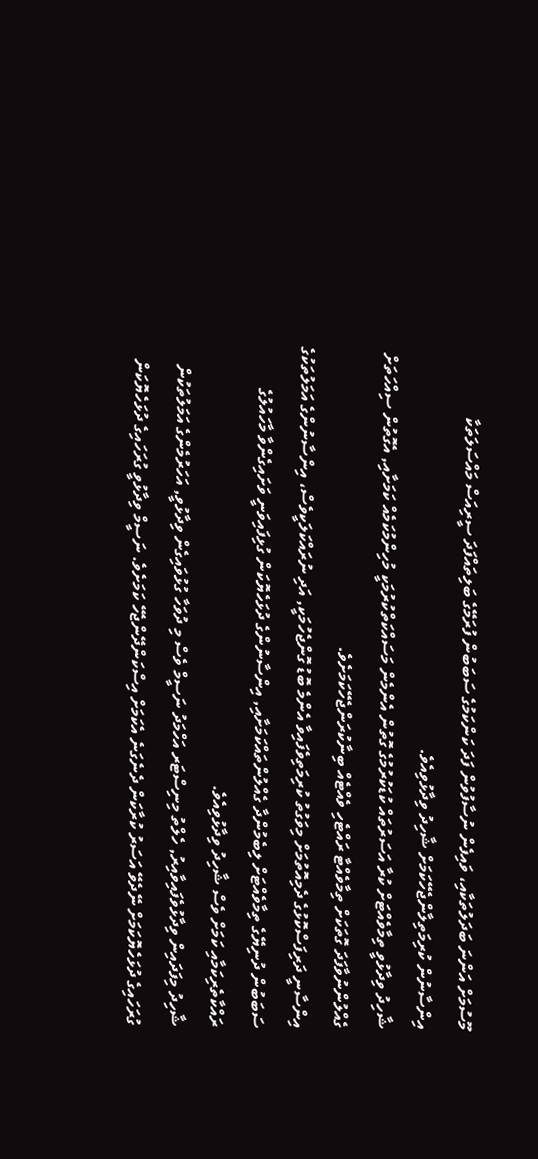މޫސުމަށް އަންނަ ބަދަލުތަކާއި، ވައިފެން ނުސާފުވުން ފަދަ ކަންކަމުގެ ސަބަބުން ފުރަމޭގެ ބަލިތައްފަދަ ސީރިއަސް މައްސަލަތަކާ އިންސާނުން ކުރިމަތިލާންޖެހޭކަމަށް ޝާހިދު ވިދާޅުވިއެވެ.
ޝާހިދު ވިދާޅުވީ ތިމާވެއްޓަށް ކުރާ އަސަރުތައް ކުޑަކުރުމުގެ ގޮތުން އެންމެން މަސައްކަތްކުރުމަކީ މުހިންމުކަމެއް ކަމަށާއި, އެގޮތުން ސިއްހަތަށް ގެއްލުންނުވާފަދަ ގޮތަކަށް ތިމާވެއްޓާ ރައްޓެހި ވެއްޓެއް ބިނާކުރަންޖެހޭކަމަށެވެ.
އިންސާނީ ދަރިފަސްކޮޅުގެ ދެމިއޮތުމަށް މިވަގުތު ކުރިމަތިވެފައިވާ އެންމެ ބޮޑު ގޮންޖެހުމަކީ, އަދި ނުރައްކަލަކީވެސް، އިންސާނުންގެ އަމަލުތަކުގެ ސަބަބުން ދުނިޔޭގެ ތިމާވެއްޓަށް ލިބެމުންދާ ގެއްލުންތައްކަމަށާއި, އިންސާނުންގެ ދުޅަހެޔޮކަން ގުޅިފައިވަނީ ވަށައިގެންވާ މާހައުލުގެ ރައްކާތެރިކަމާއި ކަމަށް ވެސް ޝާހިދު ވިދާޅުވިއެވެ.
ޝާހިދު މިފަދައިން ވިދާޅުވެފައިވާއިރު, ހެލްތު މިނިސްޓަރ އަހްމަދު ނަސީމް ވެސް މި ދުވަހާ ގުޅުވައިގެން ވިދާޅުވީ, އަހަރުމެންގެ އަމަލުތަކުން ގުރަހައިގެ ދުޅަހެޔޮކަމަށް ނޭދެވޭ އަސަރު ކުރާކަން ދެނެގަނެ އެކަމަށް އިސްކަންދޭންޖެހޭ ކަމަށެވެ. ނަސީމް ވިދާޅުވީ ގުރަހައިގެ ދުޅަހެޔޮކަން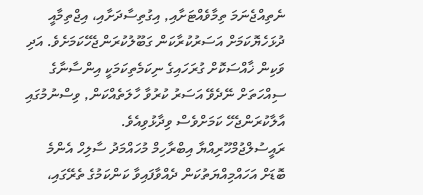ނެތިއްޖެނަމަ ތިމާވެއްޓަށާއި, އިގުތިސާދަށާއި، އިޖްތިމާއީ ދުޅަހެޔޮކަމަށް އަސަރުކުރާކަން ގަބޫލުކުރަންޖެހޭކަމަށެވެ. އަދި ވަކިން ޚާއްސަކޮށް ގުރަހައިގެ ނިކަމެތިކަމަކީ އިންސާނާގެ ސިއްހަތަށް ނޭދެވޭ އަސަރު ކުރުވާ ހާލަތެއްކަން, ވިސްނުމުގައި އާލާކުރަންޖެހޭ ކަމަށްވެސް ވިދާޅުވިއެވެ.
ރައީސުލްޖުމްހޫރިއްޔާ އިބްރާހިމް މުހައްމަދު ސާލިހް އެންމެ ބޮޑަށް އަހައްމިއްޔަތުކަން ދެއްވާފައިވާ ކަންކަމުގެ ތެރޭގައި،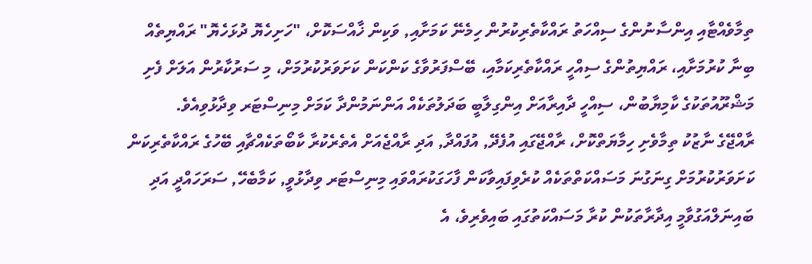ތިމާވެއްޓާއި އިންސާނުންގެ ސިއްހަތު ރައްކާތެރިކުރުން ހިމެނޭ ކަމަށާއި, ވަކިން ޚާއްސަކޮށް، "ހަށިހެޔޮ ދުޅަހެޔޮ" ރައްޔިތެއް ބިނާ ކުރުމަށާއި، ރައްޔިތުންގެ ސިއްހީ ރައްކާތެރިކަމާއި، ބޭސްފަރުވާގެ ކަންކަން ކަށަވަރުކުރުމަށް، މި ސަރުކާރުން އަލަށް ފެށި މަޝްރޫއުތަކުގެ ކާމިޔާބުން، ސިއްހީ ދާއިރާއަށް އިންގިލާބީ ބަދަލުތަކެއް އަންނަމުންދާ ކަމަށް މިނިސްޓަރ ވިދާޅުވިއެވެ.
ރާއްޖޭގެ ނާޒުކު ތިމާވެށި ހިމާޔަތްކޮށް، ރާއްޖޭގައި އުފެދޭ, އުފައްދާ, އަދި ރާއްޖެއަށް އެތެރެކުރާ ކާބޯތަކެއްޗާއި ބޭހުގެ ރައްކާތެރިކަން ކަށަވަރުކުރުމަށް ގިނަގުނަ މަސައްކަތްތަކެއް ކުރެވިފައިވާކަން ފާހަގަކުރައްވައި މިނިސްޓަރ ވިދާޅުވީ, ކަމާބެހޭ, ސަރަހައްދީ އަދި ބައިނަލްއަގުވާމީ އިދާރާތަކުން ކުރާ މަސައްކަތުގައި ބައިވެރިވެ، އެ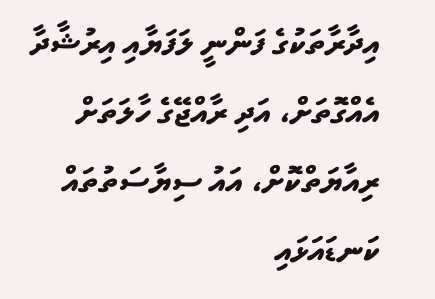އިދާރާތަކުގެ ފަންނީ ލަފަޔާއި އިރުޝާދާ އެއްގޮތަށް، އަދި ރާއްޖޭގެ ހާލަތަށް ރިއާޔަތްކޮށް، އައު ސިޔާސަތުތައް ކަނޑައަޅައި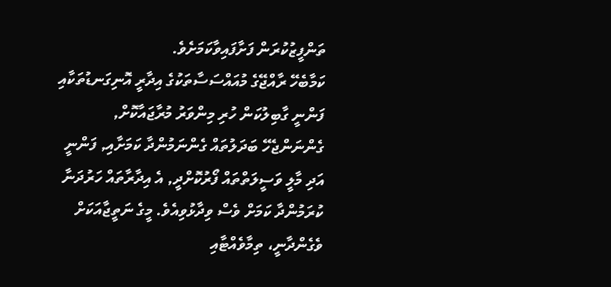ތަންފީޒުކުރަން ފަށާފައިވާކަމަށެވެ.
ކަމާބެހޭ ރާއްޖޭގެ މުއައްސަސާތަކުގެ އިދާރީ އޮނިގަނޑުތަކާއި ފަންނީ ގާބިލުކަން ހުރި މިންވަރު މުރާޖައާކޮށް, ގެންނަންޖެހޭ ބަދަލުތައް ގެންނަމުންދާ ކަމަށާއި, ފަންނީ އަދި މާލީ ވަސީލަތްތައް ފޯރުކޮށްދީ, އެ އިދާރާތައް ހަރުދަނާ ކުރަމުންދާ ކަމަށް ވެސް ވިދާޅުވިއެވެ. މީގެ ނަތީޖާއަކަށް ވެގެންދާނީ، ތިމާވެއްޓާއި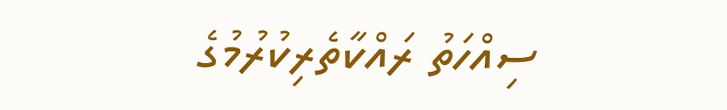ސިއްހަތު ރައްކާތެރިކުރުމުގެ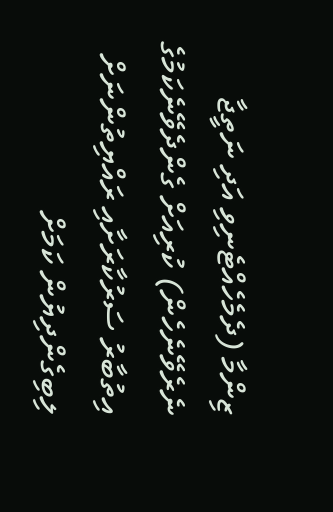ޒިންމާ (ދެމެހެއްޓެނިވި އަދި ނަތީޖާ ނެރެވޭނެހެން) ކުރިއަށް ގެންދެވޭނެކަމުގެ އިތުބާރު ސަރުކާރަށާއި ރައްޔިތުންނަށް ލިބިގެންދިޔުން ކަމަށް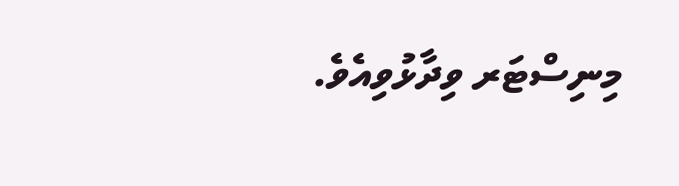މިނިސްޓަރ ވިދާޅުވިއެވެ.